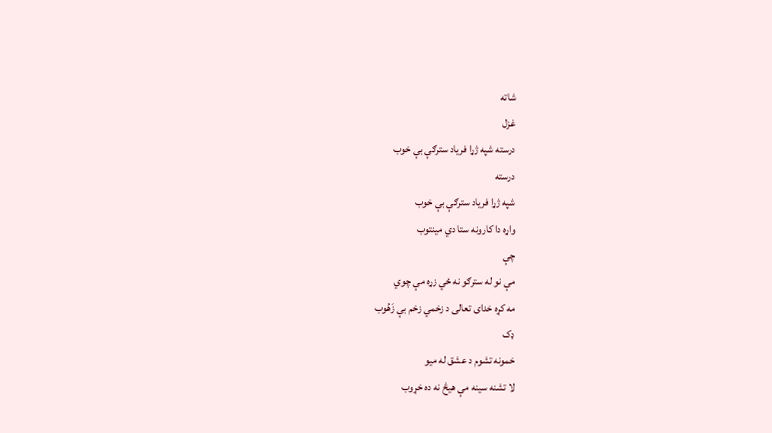شاته
غزل
درسته شپه ژړا فرياد سترګې بې خوب
درسته
شپه ژړا فرياد سترګې بې خوب
واړه دا کارونه ستا دي مینتوب
چې
مې نو له سترګو نه ځي زړه مې چوي
مه کړه خدای تعالی د زخمي زخم بې زَهُوب
ډک
خمونه تشوم د عشق له ميو
لا تشنه سينه مې هيڅ نه ده خړوب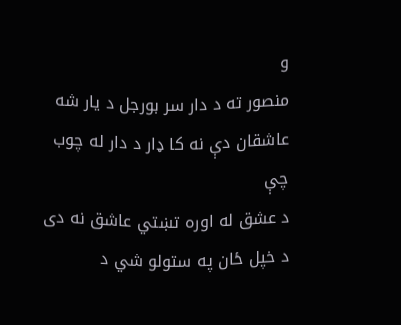و
منصور ته د دار سر بورجل د يار شه
عاشقان دې نه کا ډار د دار له چوب
چې
د عشق له اوره تښتي عاشق نه دی
د خپل ځان په ستولو شي د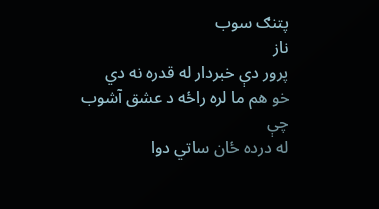پتنګ سوب
ناز
پرور دې خبردار له قدره نه دي
خو هم ما لره راځه د عشق آشوب
چې
له درده ځان ساتي دوا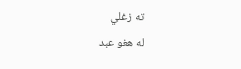ته زغلي
له هغو عبد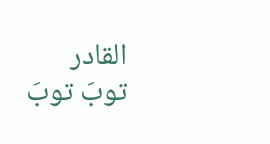القادر توبَ توبَ